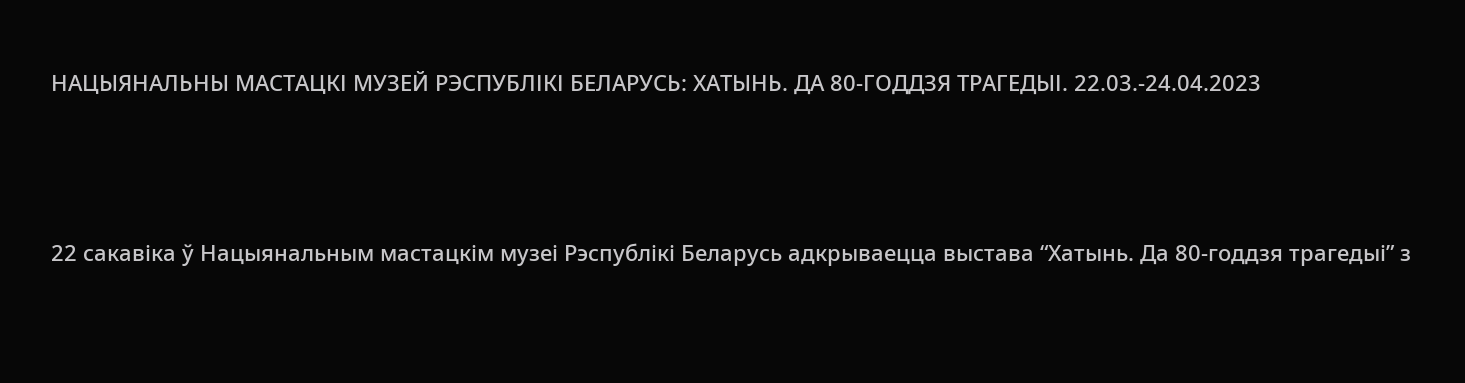НАЦЫЯНАЛЬНЫ МАСТАЦКІ МУЗЕЙ РЭСПУБЛІКІ БЕЛАРУСЬ: ХАТЫНЬ. ДА 80-ГОДДЗЯ ТРАГЕДЫІ. 22.03.-24.04.2023



22 сакавіка ў Нацыянальным мастацкім музеі Рэспублікі Беларусь адкрываецца выстава “Хатынь. Да 80-годдзя трагедыі” з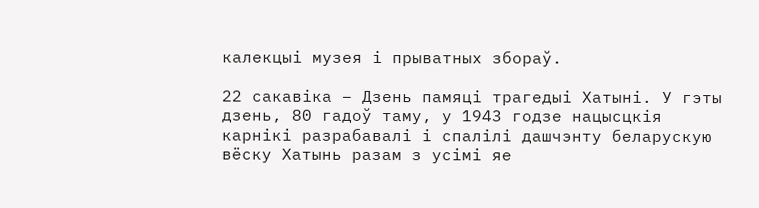калекцыі музея і прыватных збораў.

22 сакавіка – Дзень памяці трагедыі Хатыні. У гэты дзень, 80 гадоў таму, у 1943 годзе нацысцкія карнікі разрабавалі і спалілі дашчэнту беларускую вёску Хатынь разам з усімі яе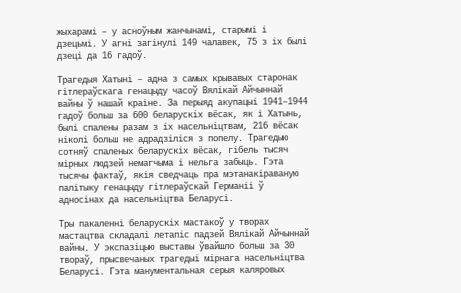жыхарамі – у асноўным жанчынамі, старымі і дзецьмі. У агні загінулі 149 чалавек, 75 з іх былі дзеці да 16 гадоў.

Трагедыя Хатыні – адна з самых крывавых старонак гітлераўскага генацыду часоў Вялікай Айчыннай вайны ў нашай краіне. За перыяд акупацыі 1941–1944 гадоў больш за 600 беларускіх вёсак, як і Хатынь, былі спалены разам з іх насельніцтвам, 216 вёсак ніколі больш не адрадзіліся з попелу. Трагедыю сотняў спаленых беларускіх вёсак, гібель тысяч мірных людзей немагчыма і нельга забыць. Гэта тысячы фактаў, якія сведчаць пра мэтанакіраваную палітыку генацыду гітлераўскай Германіі ў адносінах да насельніцтва Беларусі.

Тры пакаленні беларускіх мастакоў у творах мастацтва складалі летапіс падзей Вялікай Айчыннай вайны. У экспазіцыю выставы ўвайшло больш за 30 твораў, прысвечаных трагедыі мірнага насельніцтва Беларусі. Гэта манументальная серыя каляровых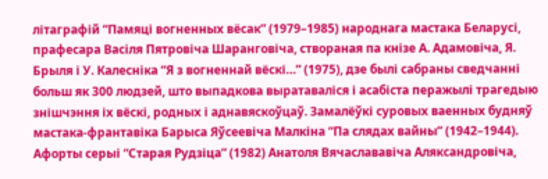літаграфій “Памяці вогненных вёсак” (1979–1985) народнага мастака Беларусі, прафесара Васіля Пятровіча Шаранговіча, створаная па кнізе А. Адамовіча, Я. Брыля і У. Калесніка “Я з вогненнай вёскі…” (1975), дзе былі сабраны сведчанні больш як 300 людзей, што выпадкова выратаваліся і асабіста перажылі трагедыю знішчэння іх вёскі, родных і аднавяскоўцаў. Замалёўкі суровых ваенных будняў мастака-франтавіка Барыса Яўсеевіча Малкіна “Па слядах вайны” (1942–1944). Афорты серыі “Старая Рудзіца” (1982) Анатоля Вячаслававіча Аляксандровіча,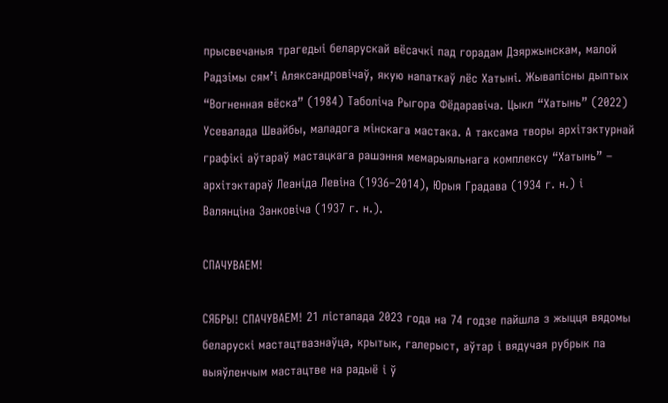прысвечаныя трагедыі беларускай вёсачкі пад горадам Дзяржынскам, малой Радзімы сям’і Аляксандровічаў, якую напаткаў лёс Хатыні. Жывапісны дыптых “Вогненная вёска” (1984) Таболіча Рыгора Фёдаравіча. Цыкл “Хатынь” (2022) Усевалада Швайбы, маладога мінскага мастака. А таксама творы архітэктурнай графікі аўтараў мастацкага рашэння мемарыяльнага комплексу “Хатынь” – архітэктараў Леаніда Левіна (1936–2014), Юрыя Градава (1934 г. н.) і Валянціна Занковіча (1937 г. н.).

СПАЧУВАЕМ!

СЯБРЫ! СПАЧУВАЕМ! 21 лістапада 2023 года на 74 годзе пайшла з жыцця вядомы беларускі мастацтвазнаўца, крытык, галерыст, аўтар і вядучая рубрык па выяўленчым мастацтве на радыё і ў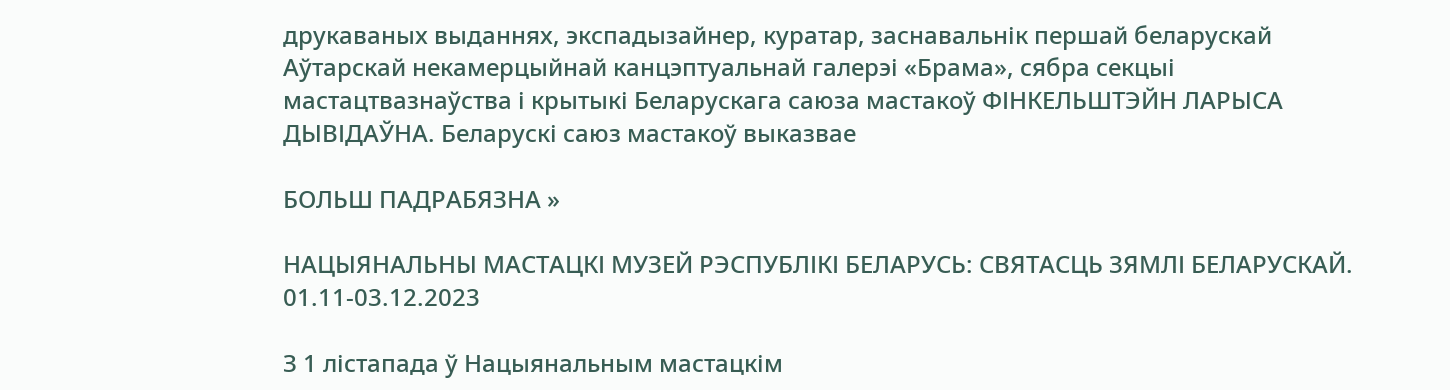друкаваных выданнях, экспадызайнер, куратар, заснавальнік першай беларускай Аўтарскай некамерцыйнай канцэптуальнай галерэі «Брама», сябра секцыі мастацтвазнаўства і крытыкі Беларускага саюза мастакоў ФІНКЕЛЬШТЭЙН ЛАРЫСА ДЫВІДАЎНА. Беларускі саюз мастакоў выказвае

БОЛЬШ ПАДРАБЯЗНА »

НАЦЫЯНАЛЬНЫ МАСТАЦКІ МУЗЕЙ РЭСПУБЛІКІ БЕЛАРУСЬ: СВЯТАСЦЬ ЗЯМЛІ БЕЛАРУСКАЙ. 01.11-03.12.2023

З 1 лістапада ў Нацыянальным мастацкім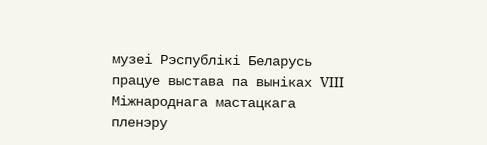музеі Рэспублікі Беларусь працуе выстава па выніках VIII Міжнароднага мастацкага пленэру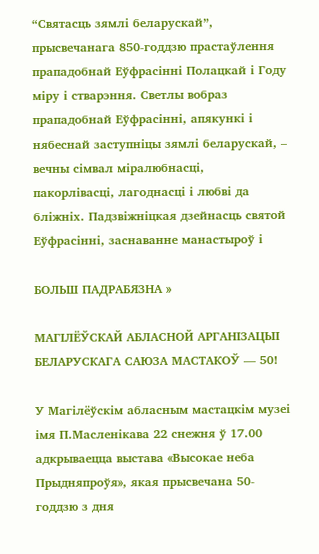“Святасць зямлі беларускай”, прысвечанага 850-годдзю прастаўлення прападобнай Еўфрасінні Полацкай і Году міру і стварэння. Светлы вобраз прападобнай Еўфрасінні, апякункі і нябеснай заступніцы зямлі беларускай, – вечны сімвал міралюбнасці, пакорлівасці, лагоднасці і любві да бліжніх. Падзвіжніцкая дзейнасць святой Еўфрасінні, заснаванне манастыроў і

БОЛЬШ ПАДРАБЯЗНА »

МАГІЛЁЎСКАЙ АБЛАСНОЙ АРГАНІЗАЦЫІ БЕЛАРУСКАГА САЮЗА МАСТАКОЎ — 50!

У Магілёўскім абласным мастацкім музеі імя П.Масленікава 22 снежня ў 17.00 адкрываецца выстава «Высокае неба Прыдняпроўя», якая прысвечана 50-годдзю з дня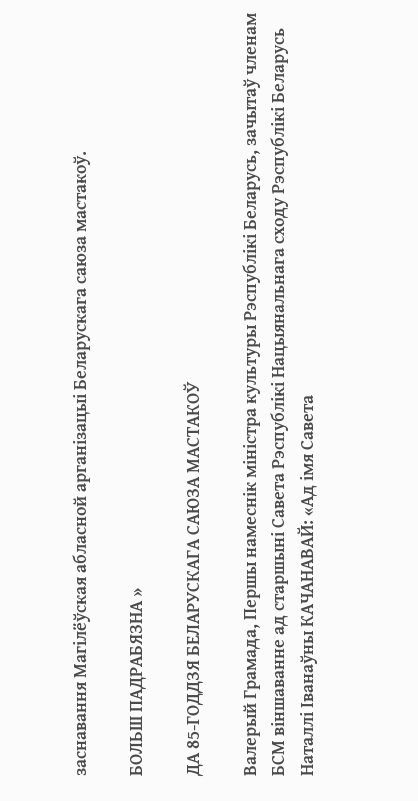заснавання Магілёўская абласной арганізацыі Беларускага саюза мастакоў.

БОЛЬШ ПАДРАБЯЗНА »

ДА 85-ГОДДЗЯ БЕЛАРУСКАГА САЮЗА МАСТАКОЎ

Валерый Грамада, Першы намеснік міністра культуры Рэспублікі Беларусь, зачытаў членам БСМ віншаванне ад старшыні Савета Рэспублікі Нацыянальнага сходу Рэспублікі Беларусь Наталлі Іванаўны КАЧАНАВАЙ: «Ад імя Савета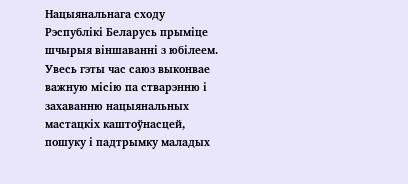Нацыянальнага сходу Рэспублікі Беларусь прыміце шчырыя віншаванні з юбілеем. Увесь гэты час саюз выконвае важную місію па стварэнню і захаванню нацыянальных мастацкіх каштоўнасцей, пошуку і падтрымку маладых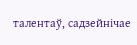талентаў, садзейнічае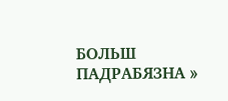БОЛЬШ ПАДРАБЯЗНА »